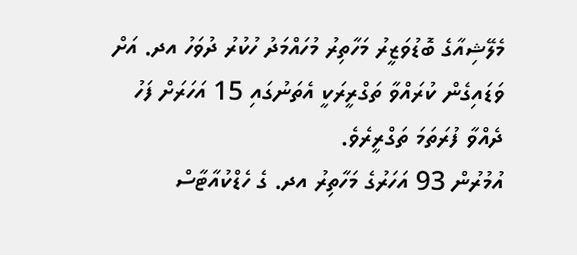މެލޭޝިއާގެ ބޮޑުވަޒީރު މަހާތިރު މުހައްމަދު ހުކުރު ދުވަހު އދ. އަށް ވަޑައިގެން ކުރައްވާ ތަގްރީރަކީ އެތަނުގައި 15 އަހަރަށް ފަހު ދެއްވާ ފުރަތަމަ ތަގްރީރެވެ.
އުމުރުން 93 އަހަރުގެ މަހާތިރު އދ. ގެ ހެޑްކުއާޓާސް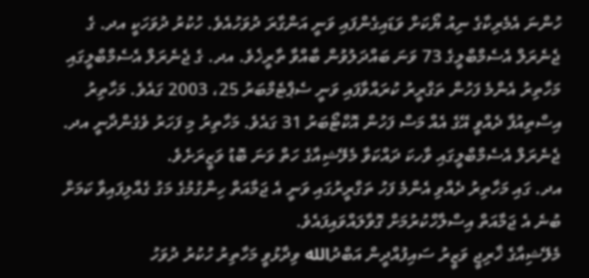ހުންނަ އެމެރިކާގެ ނިއު ޔޯކަށް ވަޑައިގެންފައި ވަނީ އަންގާރަ ދުވަހުއެވެ. ހުކުރު ދުވަހަކީ އދ. ގެ ޖެނެރަލް އެސެމްބްލީގެ 73 ވަނަ ބައްދަލުވުން ބާއްވާ ތާރީޚެވެ. އދ. ގެ ޖެނެރަލް އެސެމްބްލީގައި މަހާތިރު އެންމެ ފަހުން ތަގްރީރު ކުރައްވާފައި ވަނީ ސެޕްޓެމްބަރު 25، 2003 ގައެވެ. މަހާތިރު އިސްތިއުފާ ދެއްވީ އޭގެ އެއް މަސް ފަހުން އޮކްޓޯބަރު 31 ގައެވެ. މަހާތިރު މި ފަހަރު ވެގެންދާނީ އދ. ޖެނެރަލް އެސެމްބްލީގައި ވާހކަ ދައްކަވާ މެލޭޝިއާގެ ހަތް ވަނަ ބޮޑު ވަޒީރަށެވެ.
އދ. ގައި މަހާތިރު ދެއްވި އެންމެ ފަހު ތަގްރީރުގައި ވަނީ އެ ޖަމާއަތް ހިންގުމުގެ މަގު ގެއްލިފައިވާ ކަމަށް ބުނެ އެ ޖަމާއަތް އިސްލާހްކުރުމަށް ގޮވާލައްވައިފައެވެ.
މެލޭޝިއާގެ ޚާރިޖީ ވަޒީރު ސައިފުއްދީން އަބްދުالله ވިދާޅުވީ މަހާތިރު ހުކުރު ދުވަހު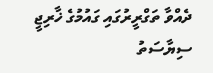ދެއްވާ ތަގްރީރުގައި ގައުމުގެ ޚާރިޖީ ސިޔާސަތު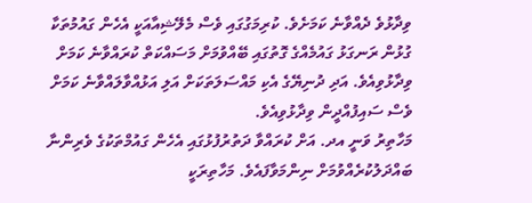ވިދާޅުވެ ދެއްވާނެ ކަމަށެވެ. ކުރިމަގުގައި ވެސް މެލޭޝިއާއަކީ އެހެން ގައުމުތަކާ ގުޅުން ރަނގަޅު ގައުމެއްގެ ގޮތުގައި ބޭއްވުމަށް މަސައްކަތް ކުރައްވާނެ ކަމަށް ވިދާޅުވިއެވެ. އަދި ދުނިޔޭގެ އެކި މައްސަލަތަކަށް އަލި އަޅުއްވާލައްވާނެ ކަމަށް ވެސް ސައިފުއްދީން ވިދާޅުވިއެވެ.
މަހާތިރު ވަނީ އދ. އަށް ކުރައްވާ ދަތުރުފުޅުގައި އެހެން ގައުމްތަކުގެ ވެރިންނާ ބައްދަލުކުރެއްވުމަށް ނިންމަވާފައެވެ. މަހާތިރަކީ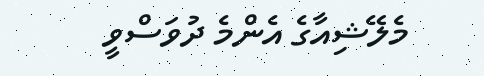މެލޭޝިއާގެ އެންމެ ދުވަސްވީ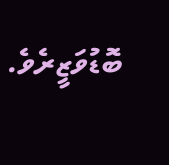ބޮޑުވަޒީރެވެ.